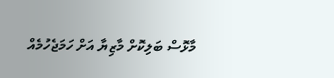މާޅޮސް ބަލިކޮށް މާޒިޔާ އަށް ހަމަޖެހުމެއް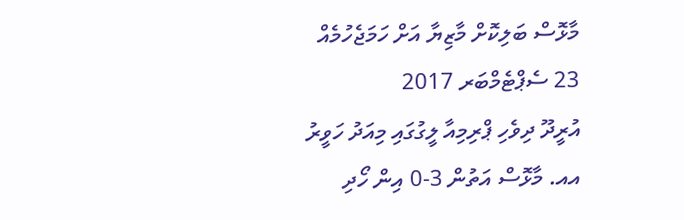މާޅޮސް ބަލިކޮށް މާޒިޔާ އަށް ހަމަޖެހުމެއް
23 ސެޕްޓެމްބަރ 2017
އުރީދޫ ދިވެހި ޕްރިމިއާ ލީގުގައި މިއަދު ހަވީރު އއ. މާޅޮސް އަތުން 3-0 އިން ހޯދި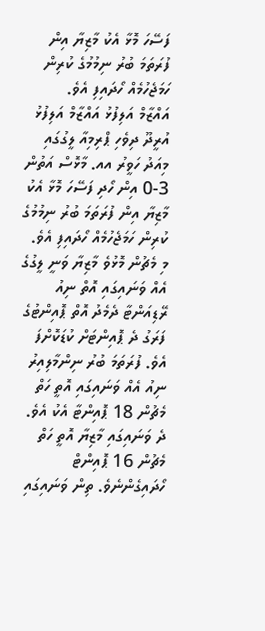ފަސޭހަ މޮޅާ އެކު މާޒިޔާ އިން ފުރަތަމަ ބުރު ނިމުމުގެ ކުރިން ހަމަޖެހުމެއް ހޯދައިފި އެވެ.
އައްޒާމް އަލިފުޅު އައްޒާމް އަލިފުޅު
އުރީދޫ ދިވެހި ޕްރިމިއާ ލީގުގައި މިއަދު ހަވީރު އއ. މާޅޮސް އަތުން 3-0 އިން ހޯދި ފަސޭހަ މޮޅާ އެކު މާޒިޔާ އިން ފުރަތަމަ ބުރު ނިމުމުގެ ކުރިން ހަމަޖެހުމެއް ހޯދައިފި އެވެ.
މި މެޗުން މޮޅުވެ މާޒިޔާ ވަނީ ލީގުގެ އެއް ވަނައިގައި އޮތް ނިއު ރޭޑިއަންޓާ ދެމެދު އޮތް ޕޮއިންޓުގެ ފަރަގު ދެ ޕޮއިންޓަށް ކުޑަކޮށްފަ އެވެ. ފުރަތަމަ ބުރު ނިންމާލިއިރު ނިއު އެއް ވަނައިގައި އޮތީ ހަތް މެޗުން 18 ޕޮއިންޓާ އެކު އެވެ. ދެ ވަނައިގައި މާޒިޔާ އޮތީ ހަތް މެޗުން 16 ޕޮއިންޓް ހޯދައިގެންނެވެ. ތިން ވަނައިގައި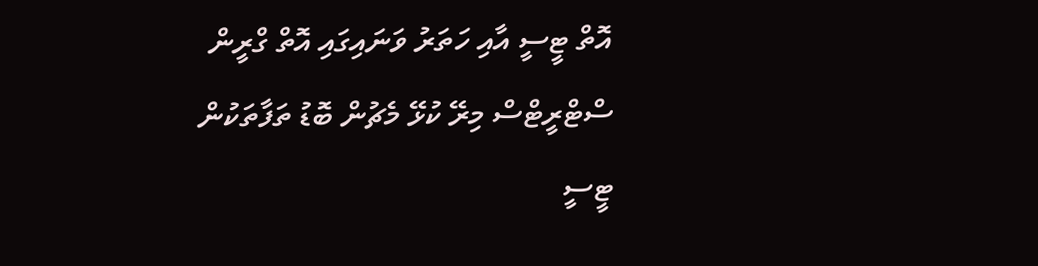އޮތް ޓީސީ އާއި ހަތަރު ވަނައިގައި އޮތް ގްރީން ސްޓްރީޓްސް މިރޭ ކުޅޭ މެޗުން ބޮޑު ތަފާތަކުން ޓީސީ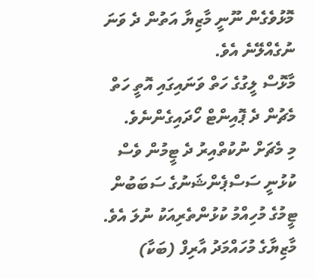މޮޅުވެގެން ނޫނީ މާޒިޔާ އަތުން ދެ ވަނަ ނުގެއްލޭނެ އެވެ.
މާޅޮސް ލީގުގެ ހަތް ވަނައިގައި އޮތީ ހަތް މެޗުން ދެ ޕޮއިންޓް ހޯދައިގެންނެވެ.
މި މެޗަށް ނުކުތްއިރު ދެ ޓީމުން ވެސް ކުޅުނީ ސަސްޕެންޝަނުގެ ސަބަބުން ޓީމުގެ މުހިއްމު ކުޅުންތެރިއަކު ނުލަ އެވެ. މާޒިޔާގެ މުހައްމަދު އާރިފް (ބަކާ)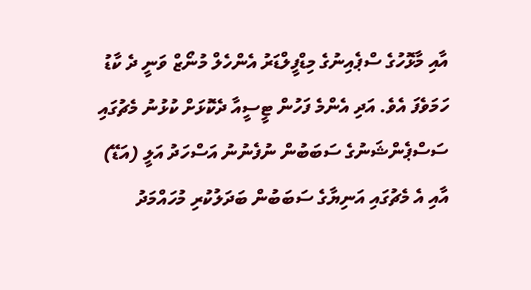އާއި މާޅޮހުގެ ސްޕެއިނުގެ މިޑްފީލްޑަރު އެންހެލް މުނޯޒް ވަނީ ދެ ކާޑު ހަމަވެފަ އެވެ. އަދި އެންމެ ފަހުން ޓީސީއާ ދެކޮޅަށް ކުޅުނު މެޗުގައި ސަސްޕެންޝަނުގެ ސަބަބުން ނުފެނުނު އަސްހަދު އަލީ (އަޑޭ) އާއި އެ މެޗުގައި އަނިޔާގެ ސަބަބުން ބަދަލުކުރި މުހައްމަދު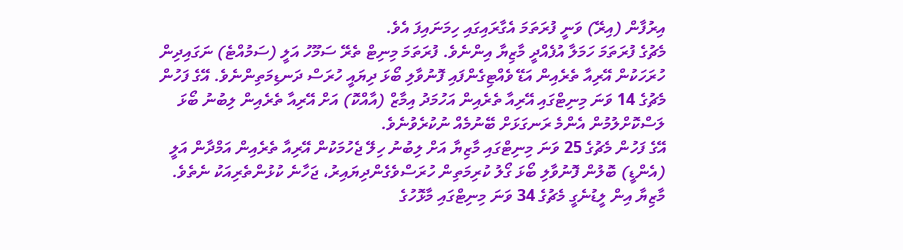އިރުފާން (އިރޭ) ވަނީ ފުރަތަމަ އެގާރައިގައި ހިމަނައިފަ އެވެ.
މެޗުގެ ފުރަތަމަ ހަމަލާ އުފެއްދީ މާޒިޔާ އިންނެވެ. ފުރަތަމަ މިނިޓް ތެރޭ ސަމޫހު އަލީ (ސަމުއްޓެ) ނަގައިދިން ހުރަހަކުން އޭރިއާ ތެރެއިން އަޑޭ ވެއްޓިގެންފައި ފޮނުވާލި ބޯޅަ ދިޔައީ ހުރަސް ދަނޑިމަތިންނެވެ. އޭގެ ފަހުން މެޗުގެ 14 ވަނަ މިނިޓްގައި އޭރިއާ ތެރެއިން އަހުމަދު އިމާޒް (އާއްކޮ) އަށް އޭރިއާ ތެރެއިން ލިބުނު ބޯޅަ ލަސްކޮށްލުމުން އެންމެ ރަނގަޅަށް ބޭނުމެއް ނުކުރެވުނެވެ.
އޭގެ ފަހުން މެޗުގެ 25 ވަނަ މިނިޓްގައި މާޒިޔާ އަށް ލިބުނު ހިލޭ ޖެހުމަކުން އޭރިއާ ތެރެއިން އަމްދާން އަލީ (އެންޑީ) ބޮލުން ފޮނުވާލި ބޯޅަ ގޯލު ކުރިމަތިން ހުރަސްވެގެންދިޔައިރު، ޖަހާނެ ކުޅުންތެރިއަކު ނެތެވެ.
މާޒިޔާ އިން ލީޑުނެގީ މެޗުގެ 34 ވަނަ މިނިޓްގައި މާޅޮހުގެ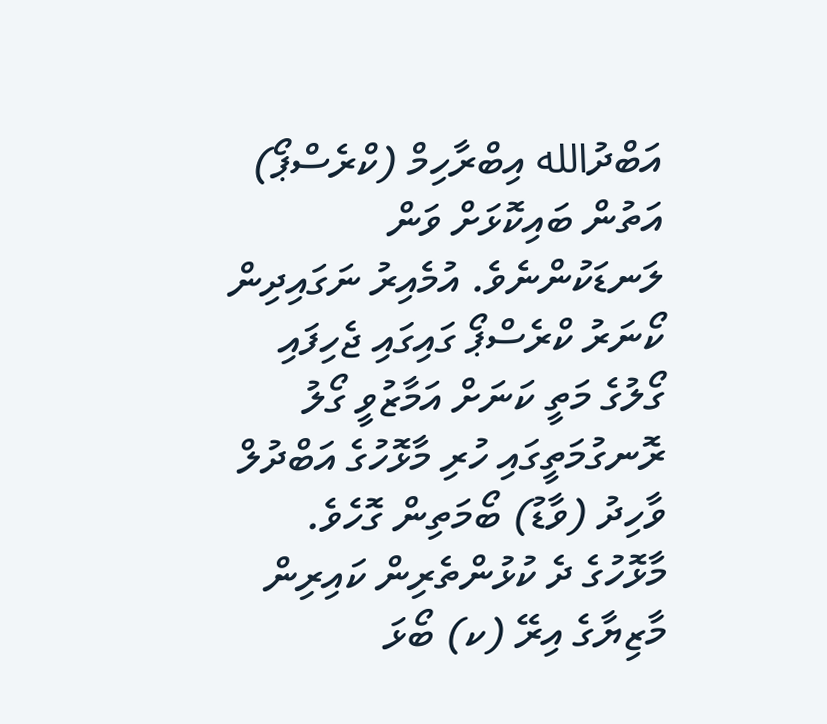އަބްދުالله އިބްރާހިމް (ކްރެސްޕޯ) އަތުން ބައިކޮޅަށް ވަން ލަނޑަކުންނެވެ. އުމެއިރު ނަގައިދިން ކޯނަރު ކްރެސްޕޯ ގައިގައި ޖެހިފައި ގޯލުގެ މަތީ ކަނަށް އަމާޒުވީ ގޯލު ރޮނގުމަތީގައި ހުރި މާޅޮހުގެ އަބްދުލް ވާހިދު (ވާޑު) ބޯމަތިން ގޮހެވެ.
މާޅޮހުގެ ދެ ކުޅުންތެރިން ކައިރިން މާޒިޔާގެ އިރޭ (ކ) ބޯޅަ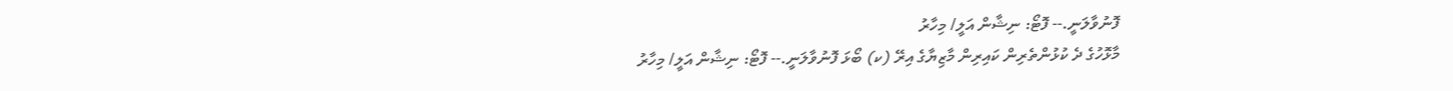ފޮނުވާލަނީ.-- ފޮޓޯ: ނިޝާން އަލީ/ މިހާރު
މާޅޮހުގެ ދެ ކުޅުންތެރިން ކައިރިން މާޒިޔާގެ އިރޭ (ކ) ބޯޅަ ފޮނުވާލަނީ.-- ފޮޓޯ: ނިޝާން އަލީ/ މިހާރު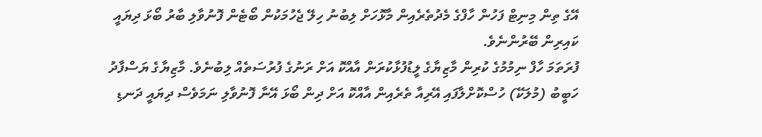އޭގެ ތިން މިނިޓް ފަހުން ހާފްގެ މެދުތެރެއިން މާޅޮހަށް ލިބުނު ހިލޭ ޖެހުމަކުން ބޯޓެން ފޮނުވާލި ބާރު ބޯޅަ ދިޔައީ ކައިރިން ބޭރުންނެވެ.
ފުރަތަމަ ހާފް ނިމުމުގެ ކުރިން މާޒިޔާގެ ލީޑުފުޅާކުރަން އާއްކޮ އަށް ރަނުގެ ފުރުސަތެއް ލިބުނެވެ. މާޒިޔާގެ ޔަސްފާދު ހަބީބު (މުލަކޭ) ހުސްކޮށްލާފައި އޭރިއާ ތެރެއިން އާއްކޮ އަށް ދިން ބޯޅަ އޭނާ ފޮނުވާލި ނަމަވެސް ދިޔައީ ދަނޑި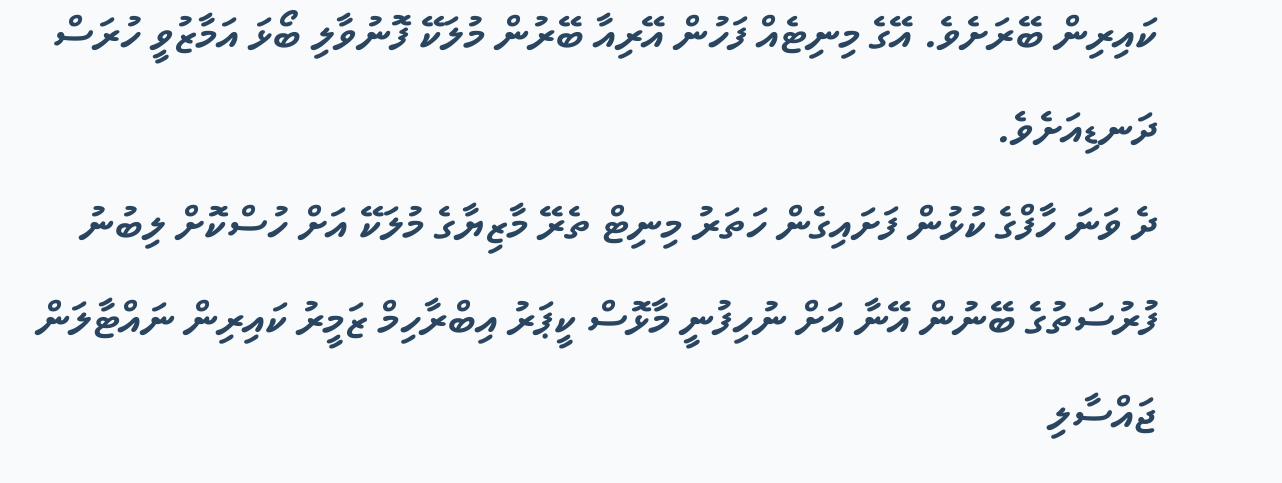ކައިރިން ބޭރަށެވެ. އޭގެ މިނިޓެއް ފަހުން އޭރިއާ ބޭރުން މުލަކޭ ފޮނުވާލި ބޯޅަ އަމާޒުވީ ހުރަސް ދަނޑިއަށެވެ.
ދެ ވަނަ ހާފްގެ ކުޅުން ފަށައިގެން ހަތަރު މިނިޓް ތެރޭ މާޒިޔާގެ މުލަކޭ އަށް ހުސްކޮށް ލިބުނު ފުރުސަތުގެ ބޭނުން އޭނާ އަށް ނުހިފުނީ މާޅޮސް ކީޕަރު އިބްރާހިމް ޒަމީރު ކައިރިން ނައްޓާލަން ޖައްސާލި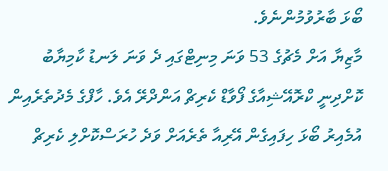ބޯޅަ ބާރުވުމުންނެވެ.
މާޒިޔާ އަށް މެޗުގެ 53 ވަނަ މިނިޓްގައި ދެ ވަނަ ލަނޑު ކާމިޔާބު ކޮށްދިނީ ކްރޮއޭޝިއާގެ ފޯވާޑް ކެރިޗް އަންދްރޭ އެވެ. ހާފްގެ މެދުތެރެއިން އުމެއިރު ބޯޅަ ހިފައިގެން އޭރިއާ ތެރެއަށް ވަދެ ހުރަސްކޮށްލި ކެރިޗް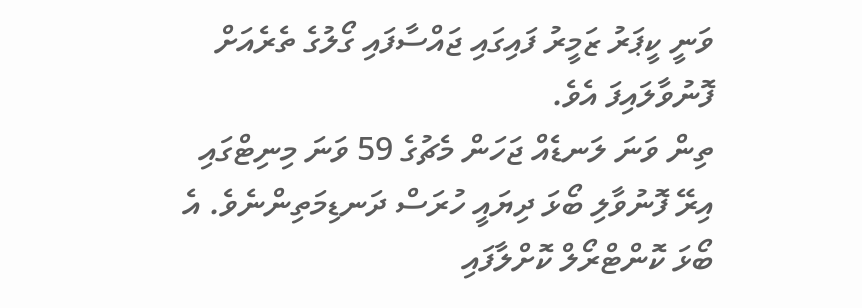ވަނީ ކީޕަރު ޒަމީރު ފައިގައި ޖައްސާފައި ގޯލުގެ ތެރެއަށް ފޮނުވާލައިފަ އެވެ.
ތިން ވަނަ ލަނޑެއް ޖަހަން މެޗުގެ 59 ވަނަ މިނިޓްގައި އިރޭ ފޮނުވާލި ބޯޅަ ދިޔައީ ހުރަސް ދަނޑިމަތިންނެވެ. އެ ބޯޅަ ކޮންޓްރޯލް ކޮށްލާފައި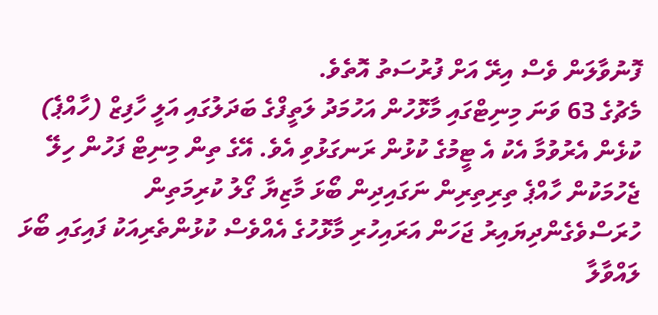ފޮނުވާލަން ވެސް އިރޭ އަށް ފުރުސަތު އޮތެވެ.
މެޗުގެ 63 ވަނަ މިނިޓްގައި މާޅޮހުން އަހުމަދު ލަތީފްގެ ބަދަލުގައި އަލީ ހާފިޒް (ހާއްޕެ) ކުޅެން އެރުވުމާ އެކު އެ ޓީމުގެ ކުޅުން ރަނގަޅުވި އެވެ. އޭގެ ތިން މިނިޓް ފަހުން ހިލޭ ޖެހުމަކުން ހާއްޕެ ތިރިތިރިން ނަގައިދިން ބޯޅަ މާޒިޔާ ގޯލު ކުރިމަތިން ހުރަސްވެގެންދިޔައިރު ޖަހަން އަރައިހުރި މާޅޮހުގެ އެއްވެސް ކުޅުންތެރިއަކު ފައިގައި ބޯޅަ ލައްވާލާ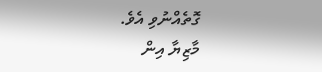ގޮތެއްނުވި އެވެ.
މާޒިޔާ އިން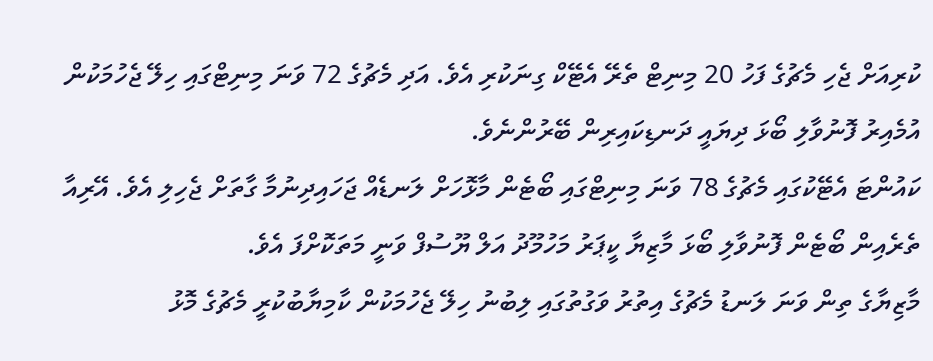ކުރިއަށް ޖެހި މެޗުގެ ފަހު 20 މިނިޓް ތެރޭ އެޓޭކް ގިނަކުރި އެވެ. އަދި މެޗުގެ 72 ވަނަ މިނިޓްގައި ހިލޭ ޖެހުމަކުން އުމެއިރު ފޮނުވާލި ބޯޅަ ދިޔައީ ދަނޑިކައިރިން ބޭރުންނެވެ.
ކައުންޓަ އެޓޭކުގައި މެޗުގެ 78 ވަނަ މިނިޓްގައި ބޯޓެން މާޅޮހަށް ލަނޑެއް ޖަހައިދިނުމާ ގާތަށް ޖެހިލި އެވެ. އޭރިއާ ތެރެއިން ބޯޓެން ފޮނުވާލި ބޯޅަ މާޒިޔާ ކީޕަރު މަހުމޫދު އަލް ޔޫސުފް ވަނީ މަތަކޮށްފަ އެވެ.
މާޒިޔާގެ ތިން ވަނަ ލަނޑު މެޗުގެ އިތުރު ވަގުތުގައި ލިބުނު ހިލޭ ޖެހުމަކުން ކާމިޔާބުކުރީ މެޗުގެ މޮޅު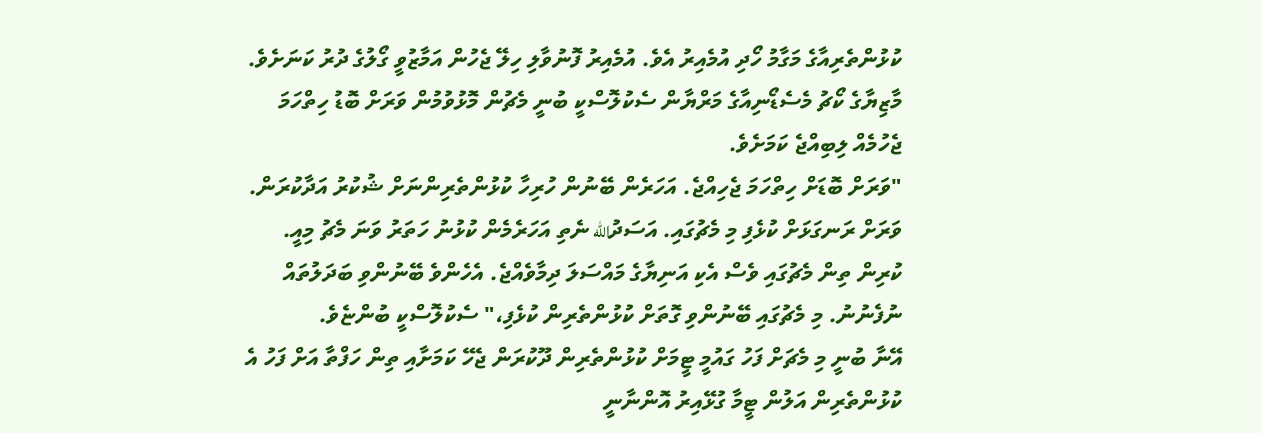ކުޅުންތެރިއާގެ މަގާމު ހޯދި އުމެއިރު އެވެ. އުމެއިރު ފޮނުވާލި ހިލޭ ޖެހުން އަމާޒުވީ ގޯލުގެ ދުރު ކަނަށެވެ.
މާޒިޔާގެ ކޯޗު މެސެޑޯނިއާގެ މަރްޔާން ސެކުލޮސްކީ ބުނީ މެޗުން މޮޅުވުމުން ވަރަށް ބޮޑު ހިތްހަމަ ޖެހުމެއް ލިބިއްޖެ ކަމަށެވެ.
"ވަރަށް ބޮޑަށް ހިތްހަމަ ޖެހިއްޖެ. އަހަރެން ބޭނުން ހުރިހާ ކުޅުންތެރިންނަށް ޝުކުރު އަދާކުރަން. ވަރަށް ރަނގަޅަށް ކުޅެފި މި މެޗުގައި. އަސަދުالله ނެތި އަހަރެމެން ކުޅުނު ހަތަރު ވަނަ މެޗު މިއީ. ކުރިން ތިން މެޗުގައި ވެސް އެކި އަނިޔާގެ މައްސަލަ ދިމާވެއްޖެ. އެހެންވެ ބޭނުންވި ބަދަލުތައް ނުފެނުނު. މި މެޗުގައި ބޭނުންވި ގޮތަށް ކުޅުންތެރިން ކުޅެފި،" ސެކުލޮސްކީ ބުންޏެވެ.
އޭނާ ބުނީ މި މެޗަށް ފަހު ގައުމީ ޓީމަށް ކުޅުންތެރިން ދޫކުރަން ޖެހޭ ކަމަށާއި ތިން ހަފްތާ އަށް ފަހު އެ ކުޅުންތެރިން އަލުން ޓީމާ ގުޅޭއިރު އޮންނާނީ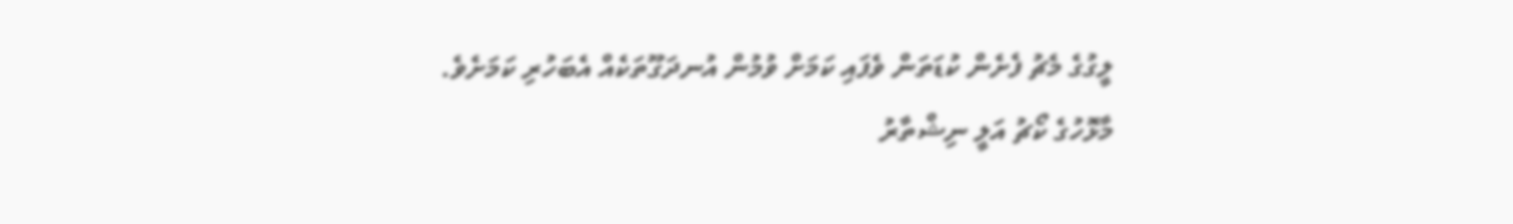ލީގުގެ މެޗު ފެށެން ކުޑަތަން ވެފައި ކަމަށް ވުމުން އުނދަގޫތަކެއް އެބަހުރި ކަމަށެވެ.
މާޅޮހުގެ ކޯޗު އަލީ ނިޝްތާރު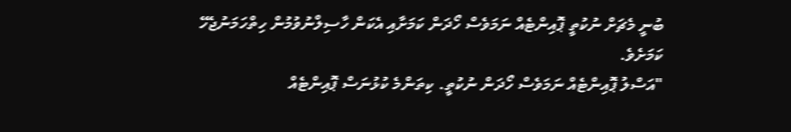ބުނީ މެޗަށް ނުކުތީ ޕޮއިންޓެއް ނަމަވެސް ހޯދަން ކަމަށާއި އެކަން ހާސިލްނުވުމުން ހިތްހަމަނުޖެހޭ ކަމަށެވެ.
"އަސްލު ޕޮއިންޓެއް ނަމަވެސް ހޯދަން ނުކުތީ. ކިތަންމެ ކުޅުނަސް ޕޮއިންޓެއް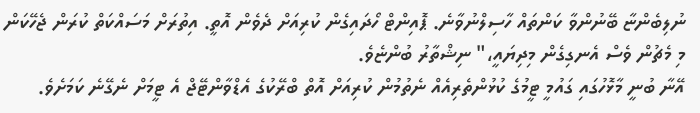ނުލިބެންޏާ ބޭނުންވާ ކަންތައް ހާސިލްނުވާނެ. ޕޮއިންޓް ހޯދައިގެން ކުރިއަށް ދެވެން އޮތީ. އިތުރަށް މަސައްކަތް ކުރަން ޖެހޭކަން މި މެޗުން ވެސް އެނގިގެން މިދިޔައީ،" ނިޝްތާރު ބުންޏެވެ.
އޭނާ ބުނީ މާޅޮހުގައި ގައުމީ ޓީމުގެ ކުޅުންތެރިއެއް ނެތުމުން ކުރިއަށް އޮތް ބްރޭކުގެ އެޑްވާންޓޭޖް އެ ޓީމަށް ނެގޭނެ ކަމަށެވެ.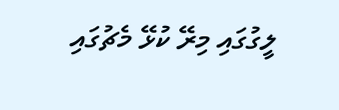ލީގުގައި މިރޭ ކުޅޭ މެޗުގައި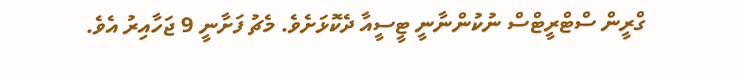ގްރީން ސްޓްރީޓްސް ނުކުންނާނީ ޓީސީއާ ދެކޮޅަށެވެ. މެޗު ފަށާނީ 9 ޖަހާއިރު އެވެ.